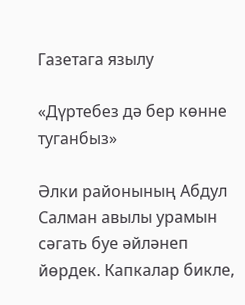Газетага язылу

«Дүртебез дә бер көнне туганбыз»

Әлки районының Абдул Салман авылы урамын сәгать буе әйләнеп йөрдек. Капкалар бикле,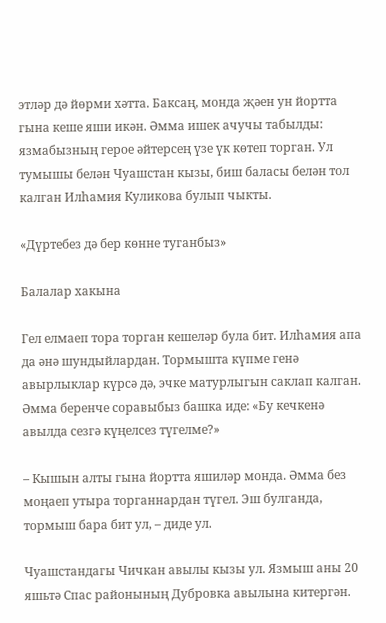этләр дә йөрми хәтта. Баксаң, монда җәен ун йортта гына кеше яши икән. Әмма ишек ачучы табылды: язмабызның герое әйтерсең үзе үк көтеп торган. Ул тумышы белән Чуашстан кызы, биш баласы белән тол калган Илһамия Куликова булып чыкты.

«Дүртебез дә бер көнне туганбыз»

Балалар хакына

Гел елмаеп тора торган кешеләр була бит. Илһамия апа да әнә шундыйлардан. Тормышта күпме генә авырлыклар күрсә дә, эчке матурлыгын саклап калган. Әмма беренче соравыбыз башка иде: «Бу кечкенә авылда сезгә күңелсез түгелме?»

– Кышын алты гына йортта яшиләр монда. Әмма без моңаеп утыра торганнардан түгел. Эш булганда, тормыш бара бит ул, – диде ул.

Чуашстандагы Чичкан авылы кызы ул. Язмыш аны 20 яшьтә Спас районының Дубровка авылына китергән.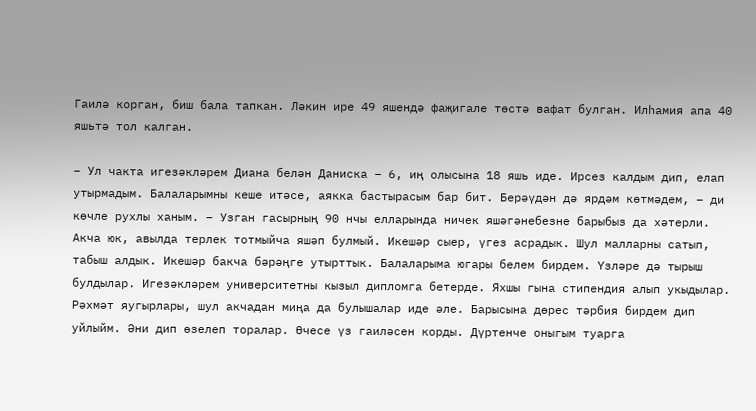Гаилә корган, биш бала тапкан. Ләкин ире 49 яшендә фаҗигале төстә вафат булган. Илһамия апа 40 яшьтә тол калган.

– Ул чакта игезәкләрем Диана белән Даниска – 6, иң олысына 18 яшь иде. Ирсез калдым дип, елап утырмадым. Балаларымны кеше итәсе, аякка бастырасым бар бит. Берәүдән дә ярдәм көтмәдем, – ди көчле рухлы ханым. – Узган гасырның 90 нчы елларында ничек яшәгәнебезне барыбыз да хәтерли. Акча юк, авылда терлек тотмыйча яшәп булмый. Икешәр сыер, үгез асрадык. Шул малларны сатып, табыш алдык. Икешәр бакча бәрәңге утырттык. Балаларыма югары белем бирдем. Үзләре дә тырыш булдылар. Игезәкләрем университетны кызыл дипломга бетерде. Яхшы гына стипендия алып укыдылар. Рәхмәт яугырлары, шул акчадан миңа да булышалар иде әле. Барысына дөрес тәрбия бирдем дип уйлыйм. Әни дип өзелеп торалар. Өчесе үз гаиләсен корды. Дүртенче оныгым туарга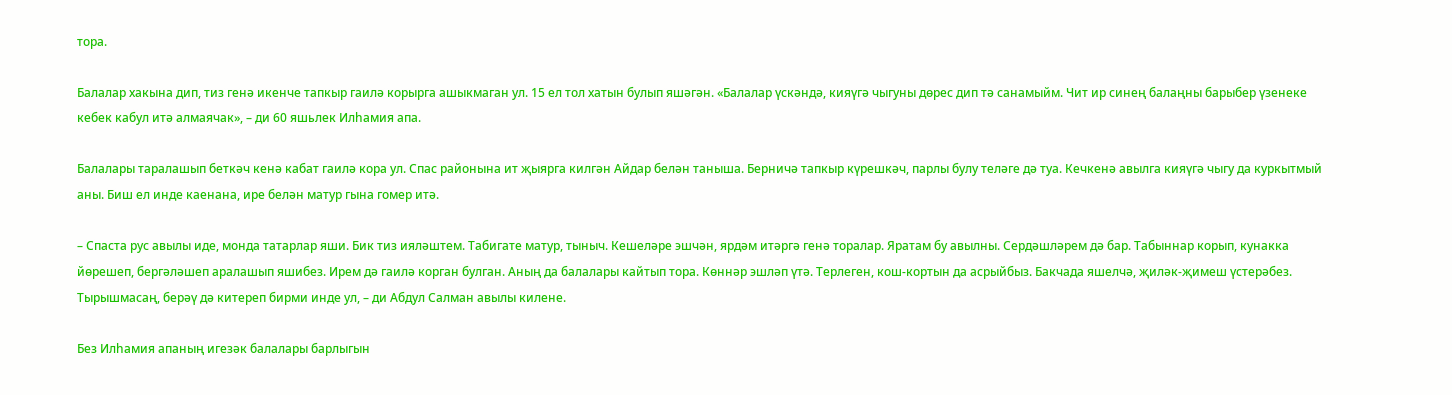тора.

Балалар хакына дип, тиз генә икенче тапкыр гаилә корырга ашыкмаган ул. 15 ел тол хатын булып яшәгән. «Балалар үскәндә, кияүгә чыгуны дөрес дип тә санамыйм. Чит ир синең балаңны барыбер үзенеке кебек кабул итә алмаячак», – ди 60 яшьлек Илһамия апа.

Балалары таралашып беткәч кенә кабат гаилә кора ул. Спас районына ит җыярга килгән Айдар белән таныша. Берничә тапкыр күрешкәч, парлы булу теләге дә туа. Кечкенә авылга кияүгә чыгу да куркытмый аны. Биш ел инде каенана, ире белән матур гына гомер итә.

– Спаста рус авылы иде, монда татарлар яши. Бик тиз ияләштем. Табигате матур, тыныч. Кешеләре эшчән, ярдәм итәргә генә торалар. Яратам бу авылны. Сердәшләрем дә бар. Табыннар корып, кунакка йөрешеп, бергәләшеп аралашып яшибез. Ирем дә гаилә корган булган. Аның да балалары кайтып тора. Көннәр эшләп үтә. Терлеген, кош-кортын да асрыйбыз. Бакчада яшелчә, җиләк-җимеш үстерәбез. Тырышмасаң, берәү дә китереп бирми инде ул, – ди Абдул Салман авылы килене.

Без Илһамия апаның игезәк балалары барлыгын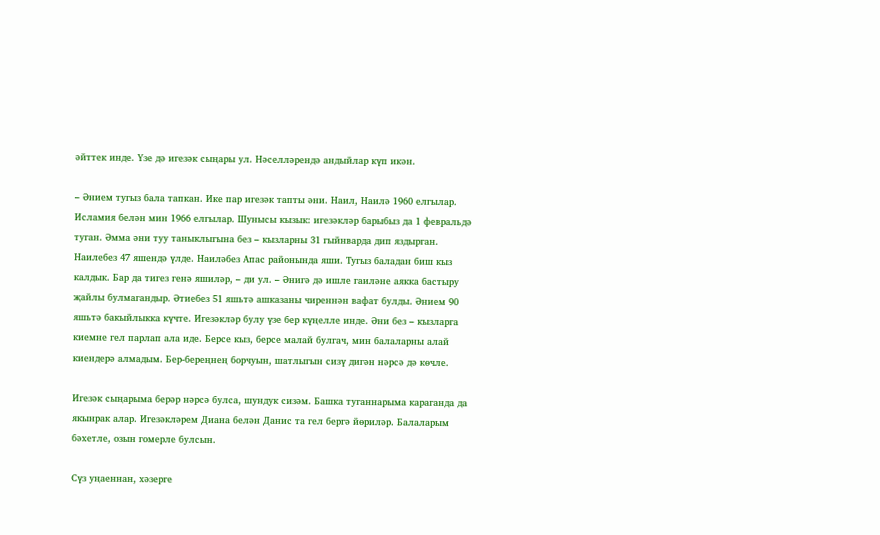әйттек инде. Үзе дә игезәк сыңары ул. Нәселләрендә андыйлар күп икән.

– Әнием тугыз бала тапкан. Ике пар игезәк тапты әни. Наил, Наилә 1960 елгылар. Исламия белән мин 1966 елгылар. Шунысы кызык: игезәкләр барыбыз да 1 февральдә туган. Әмма әни туу таныклыгына без – кызларны 31 гыйнварда дип яздырган. Наилебез 47 яшендә үлде. Наиләбез Апас районында яши. Тугыз баладан биш кыз калдык. Бар да тигез генә яшиләр, – ди ул. – Әнигә дә ишле гаиләне аякка бастыру җайлы булмагандыр. Әтиебез 51 яшьтә ашказаны чиреннән вафат булды. Әнием 90 яшьтә бакыйлыкка күчте. Игезәкләр булу үзе бер күңелле инде. Әни без – кызларга киемне гел парлап ала иде. Берсе кыз, берсе малай булгач, мин балаларны алай киендерә алмадым. Бер-береңнең борчуын, шатлыгын сизү дигән нәрсә дә көчле.

Игезәк сыңарыма берәр нәрсә булса, шундук сизәм. Башка туганнарыма караганда да якынрак алар. Игезәкләрем Диана белән Данис та гел бергә йөриләр. Балаларым бәхетле, озын гомерле булсын.

Сүз уңаеннан, хәзерге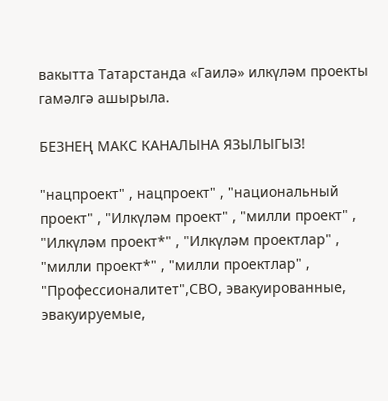вакытта Татарстанда «Гаилә» илкүләм проекты гамәлгә ашырыла.

БЕЗНЕҢ МАКС КАНАЛЫНА ЯЗЫЛЫГЫЗ!

"нацпроект" , нацпроект" , "национальный проект" , "Илкүләм проект" , "милли проект" , "Илкүләм проект*" , "Илкүләм проектлар" , "милли проект*" , "милли проектлар" , "Профессионалитет",СВО, эвакуированные, эвакуируемые,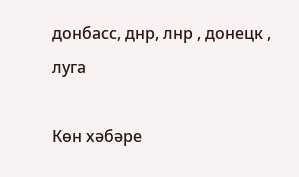донбасс, днр, лнр , донецк , луга

Көн хәбәре